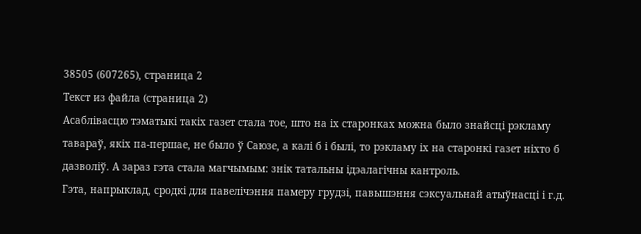38505 (607265), страница 2
Текст из файла (страница 2)
Асаблівасцю тэматыкі такіх газет стала тое, што на іх старонках можна было знайсці рэкламу тавараў, якіх па-першае, не было ў Саюзе, а калі б і былі, то рэкламу іх на старонкі газет ніхто б дазволіў. А зараз гэта стала магчымым: знік татальны ідэалагічны кантроль.
Гэта, напрыклад, сродкі для павелічэння памеру грудзі, павышэння сэксуальнай атыўнасці і г.д.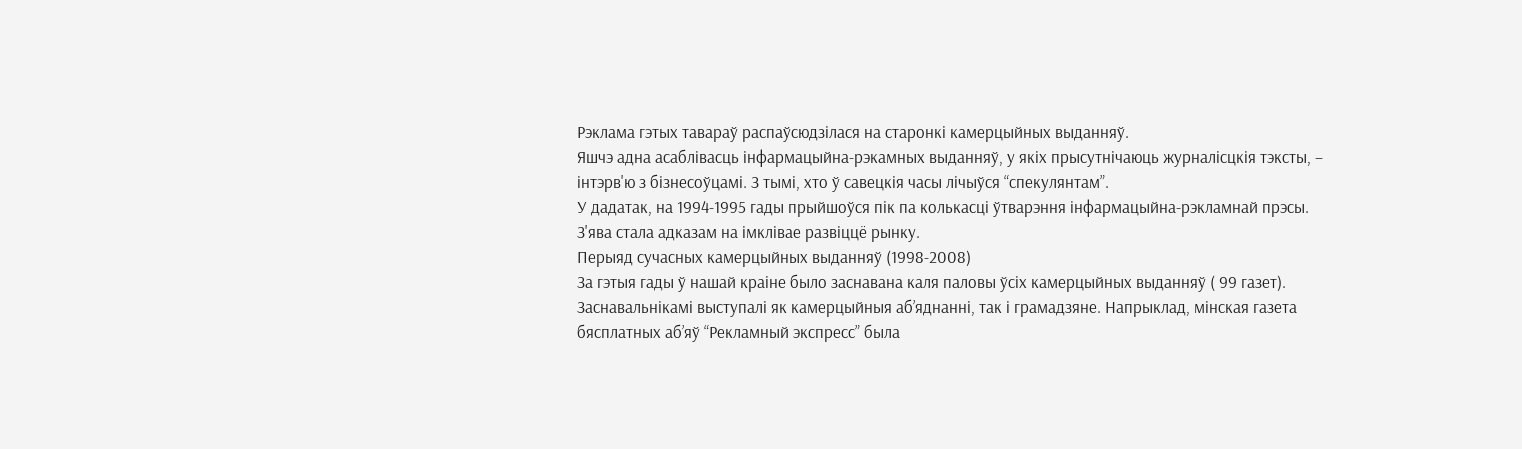Рэклама гэтых тавараў распаўсюдзілася на старонкі камерцыйных выданняў.
Яшчэ адна асаблівасць інфармацыйна-рэкамных выданняў, у якіх прысутнічаюць журналісцкія тэксты, – інтэрв'ю з бізнесоўцамі. З тымі, хто ў савецкія часы лічыўся “спекулянтам”.
У дадатак, на 1994-1995 гады прыйшоўся пік па колькасці ўтварэння інфармацыйна-рэкламнай прэсы. З'ява стала адказам на імклівае развіццё рынку.
Перыяд сучасных камерцыйных выданняў (1998-2008)
За гэтыя гады ў нашай краіне было заснавана каля паловы ўсіх камерцыйных выданняў ( 99 газет). Заснавальнікамі выступалі як камерцыйныя аб’яднанні, так і грамадзяне. Напрыклад, мінская газета бясплатных аб’яў “Рекламный экспресс” была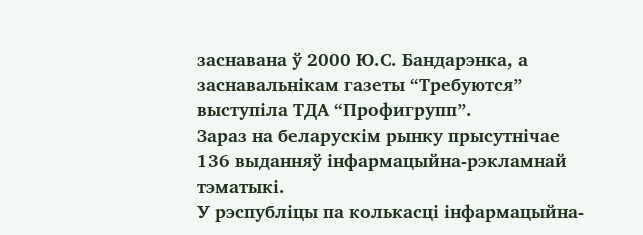заснавана ў 2000 Ю.С. Бандарэнка, а заснавальнікам газеты “Требуются” выступіла ТДА “Профигрупп”.
Зараз на беларускім рынку прысутнічае 136 выданняў інфармацыйна-рэкламнай тэматыкі.
У рэспубліцы па колькасці інфармацыйна-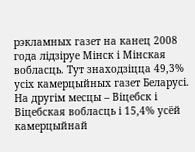рэкламных газет на канец 2008 года лідзіруе Мінск і Мінская вобласць. Тут знаходзіцца 49,3% усіх камерцыйных газет Беларусі. На другім месцы – Віцебск і Віцебская вобласць і 15,4% усёй камерцыйнай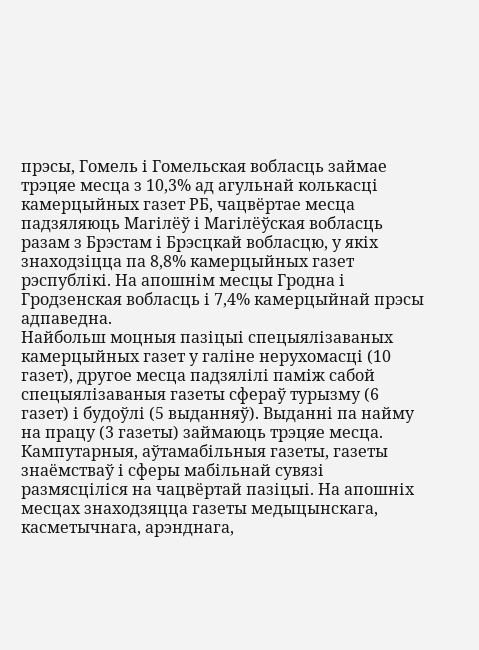прэсы, Гомель і Гомельская вобласць займае трэцяе месца з 10,3% ад агульнай колькасці камерцыйных газет РБ, чацвёртае месца падзяляюць Магілёў і Магілёўская вобласць разам з Брэстам і Брэсцкай вобласцю, у якіх знаходзіцца па 8,8% камерцыйных газет рэспублікі. На апошнім месцы Гродна і Гродзенская вобласць і 7,4% камерцыйнай прэсы адпаведна.
Найбольш моцныя пазіцыі спецыялізаваных камерцыйных газет у галіне нерухомасці (10 газет), другое месца падзялілі паміж сабой спецыялізаваныя газеты сфераў турызму (6 газет) і будоўлі (5 выданняў). Выданні па найму на працу (3 газеты) займаюць трэцяе месца. Кампутарныя, аўтамабільныя газеты, газеты знаёмстваў і сферы мабільнай сувязі размясціліся на чацвёртай пазіцыі. На апошніх месцах знаходзяцца газеты медыцынскага, касметычнага, арэнднага,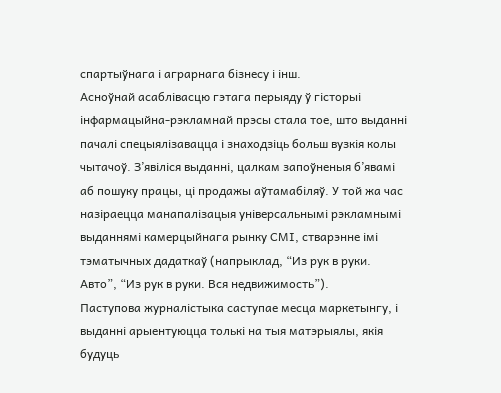спартыўнага і аграрнага бізнесу і інш.
Асноўнай асаблівасцю гэтага перыяду ў гісторыі інфармацыйна-рэкламнай прэсы стала тое, што выданні пачалі спецыялізавацца і знаходзіць больш вузкія колы чытачоў. З’явіліся выданні, цалкам запоўненыя б’явамі аб пошуку працы, ці продажы аўтамабіляў. У той жа час назіраецца манапалізацыя універсальнымі рэкламнымі выданнямі камерцыйнага рынку СМІ, стварэнне імі тэматычных дадаткаў (напрыклад, “Из рук в руки. Авто”, “Из рук в руки. Вся недвижимость”).
Паступова журналістыка саступае месца маркетынгу, і выданні арыентуюцца толькі на тыя матэрыялы, якія будуць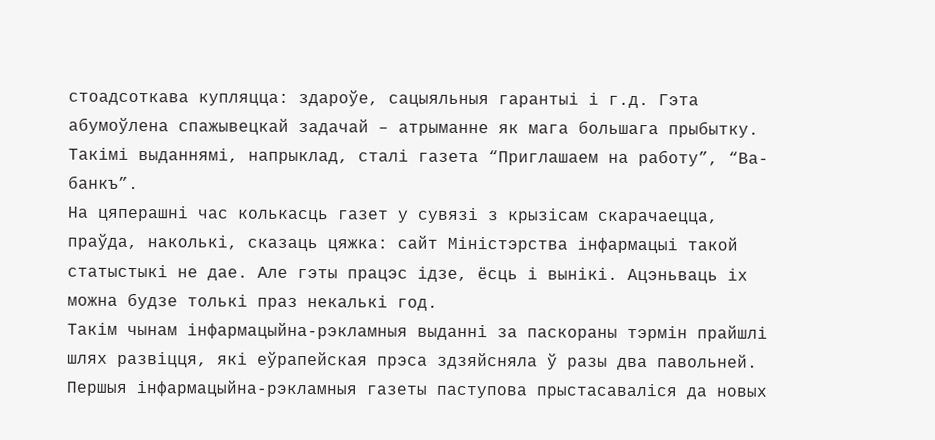стоадсоткава купляцца: здароўе, сацыяльныя гарантыі і г.д. Гэта абумоўлена спажывецкай задачай – атрыманне як мага большага прыбытку. Такімі выданнямі, напрыклад, сталі газета “Приглашаем на работу”, “Ва-банкъ”.
На цяперашні час колькасць газет у сувязі з крызісам скарачаецца, праўда, наколькі, сказаць цяжка: сайт Міністэрства інфармацыі такой статыстыкі не дае. Але гэты працэс ідзе, ёсць і вынікі. Ацэньваць іх можна будзе толькі праз некалькі год.
Такім чынам інфармацыйна-рэкламныя выданні за паскораны тэрмін прайшлі шлях развіцця, які еўрапейская прэса здзяйсняла ў разы два павольней. Першыя інфармацыйна-рэкламныя газеты паступова прыстасаваліся да новых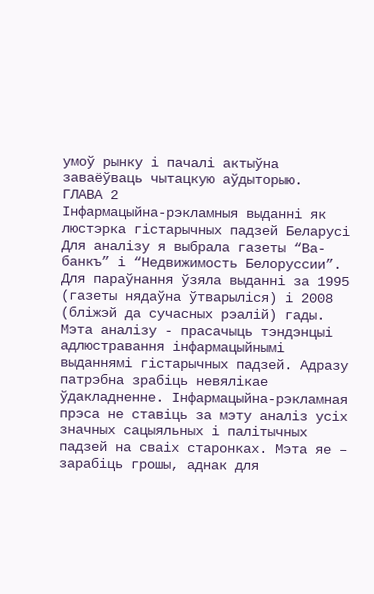умоў рынку і пачалі актыўна заваёўваць чытацкую аўдыторыю.
ГЛАВА 2
Інфармацыйна-рэкламныя выданні як люстэрка гістарычных падзей Беларусі
Для аналізу я выбрала газеты “Ва-банкъ” і “Недвижимость Белоруссии”. Для параўнання ўзяла выданні за 1995 (газеты нядаўна ўтварыліся) і 2008 (бліжэй да сучасных рэалій) гады. Мэта аналізу - прасачыць тэндэнцыі адлюстравання інфармацыйнымі выданнямі гістарычных падзей. Адразу патрэбна зрабіць невялікае ўдакладненне. Інфармацыйна-рэкламная прэса не ставіць за мэту аналіз усіх значных сацыяльных і палітычных падзей на сваіх старонках. Мэта яе – зарабіць грошы, аднак для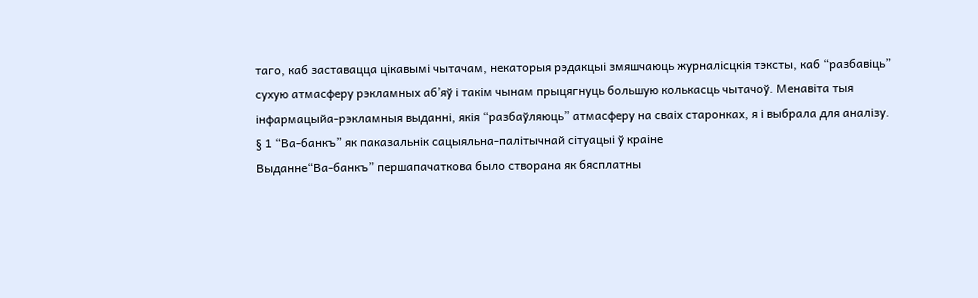таго, каб заставацца цікавымі чытачам, некаторыя рэдакцыі змяшчаюць журналісцкія тэксты, каб “разбавіць” сухую атмасферу рэкламных аб’яў і такім чынам прыцягнуць большую колькасць чытачоў. Менавіта тыя інфармацыйа-рэкламныя выданні, якія “разбаўляюць” атмасферу на сваіх старонках, я і выбрала для аналізу.
§ 1 “Ва-банкъ” як паказальнік сацыяльна-палітычнай сітуацыі ў краіне
Выданне“Ва-банкъ” першапачаткова было створана як бясплатны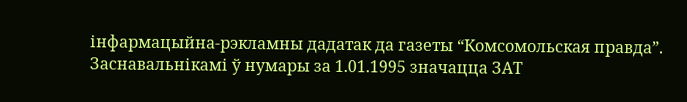інфармацыйна-рэкламны дадатак да газеты “Комсомольская правда”. Заснавальнікамі ў нумары за 1.01.1995 значацца ЗАТ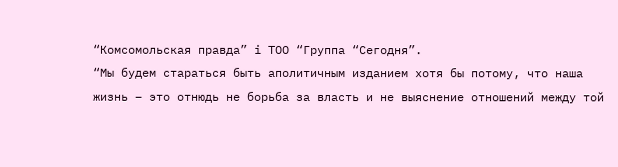“Комсомольская правда” і ТОО “Группа “Сегодня”.
“Мы будем стараться быть аполитичным изданием хотя бы потому, что наша жизнь – это отнюдь не борьба за власть и не выяснение отношений между той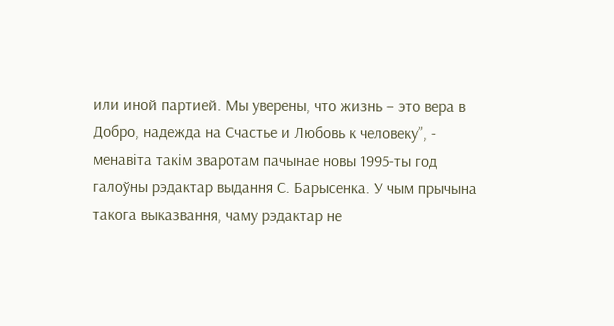или иной партией. Мы уверены, что жизнь – это вера в Добро, надежда на Счастье и Любовь к человеку”, - менавіта такім зваротам пачынае новы 1995-ты год галоўны рэдактар выдання С. Барысенка. У чым прычына такога выказвання, чаму рэдактар не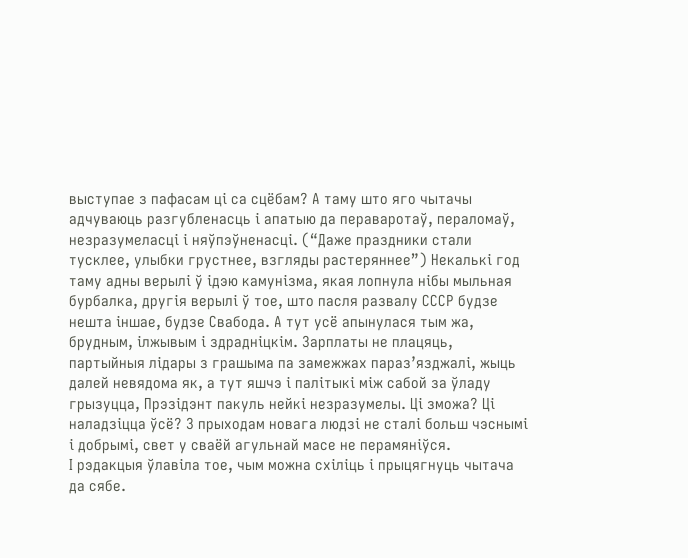выступае з пафасам ці са сцёбам? А таму што яго чытачы адчуваюць разгубленасць і апатыю да пераваротаў, пераломаў, незразумеласці і няўпэўненасці. (“Даже праздники стали тусклее, улыбки грустнее, взгляды растеряннее”) Некалькі год таму адны верылі ў ідэю камунізма, якая лопнула нібы мыльная бурбалка, другія верылі ў тое, што пасля развалу СССР будзе нешта іншае, будзе Свабода. А тут усё апынулася тым жа, брудным, ілжывым і здрадніцкім. Зарплаты не плацяць, партыйныя лідары з грашыма па замежжах параз’язджалі, жыць далей невядома як, а тут яшчэ і палітыкі між сабой за ўладу грызуцца, Прэзідэнт пакуль нейкі незразумелы. Ці зможа? Ці наладзіцца ўсё? З прыходам новага людзі не сталі больш чэснымі і добрымі, свет у сваёй агульнай масе не перамяніўся.
І рэдакцыя ўлавіла тое, чым можна схіліць і прыцягнуць чытача да сябе.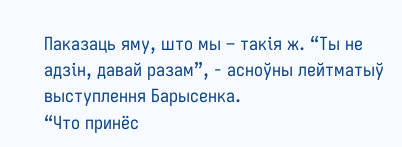Паказаць яму, што мы – такія ж. “Ты не адзін, давай разам”, - асноўны лейтматыў выступлення Барысенка.
“Что принёс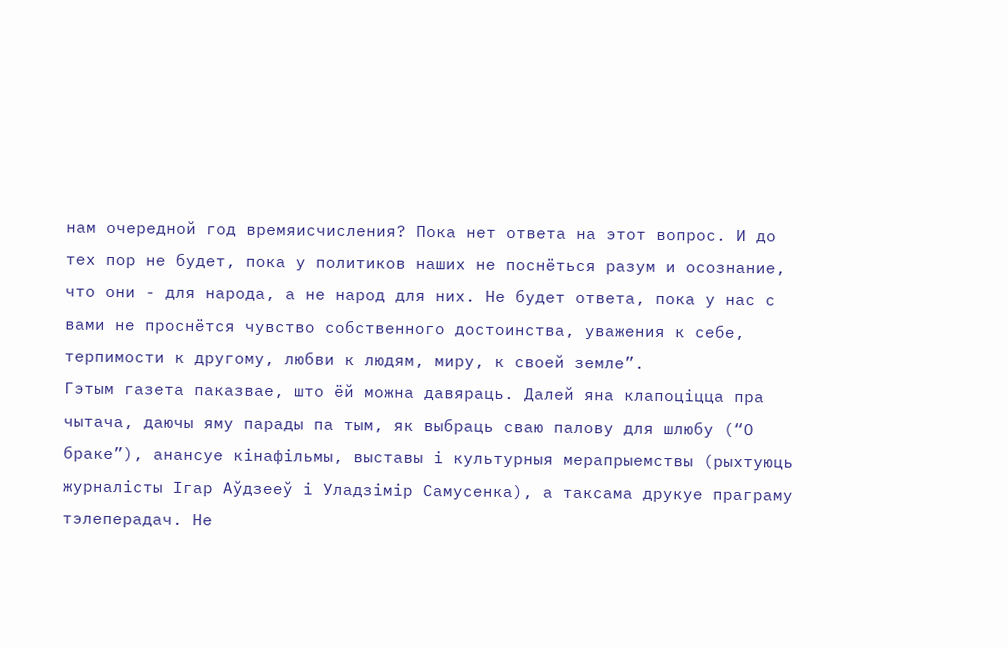нам очередной год времяисчисления? Пока нет ответа на этот вопрос. И до тех пор не будет, пока у политиков наших не поснёться разум и осознание, что они - для народа, а не народ для них. Не будет ответа, пока у нас с вами не проснётся чувство собственного достоинства, уважения к себе, терпимости к другому, любви к людям, миру, к своей земле”.
Гэтым газета паказвае, што ёй можна давяраць. Далей яна клапоціцца пра чытача, даючы яму парады па тым, як выбраць сваю палову для шлюбу (“О браке”), анансуе кінафільмы, выставы і культурныя мерапрыемствы (рыхтуюць журналісты Ігар Аўдзееў і Уладзімір Самусенка), а таксама друкуе праграму тэлеперадач. Не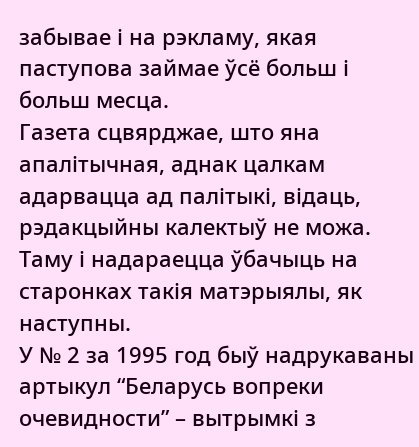забывае і на рэкламу, якая паступова займае ўсё больш і больш месца.
Газета сцвярджае, што яна апалітычная, аднак цалкам адарвацца ад палітыкі, відаць, рэдакцыйны калектыў не можа. Таму і надараецца ўбачыць на старонках такія матэрыялы, як наступны.
У № 2 за 1995 год быў надрукаваны артыкул “Беларусь вопреки очевидности” – вытрымкі з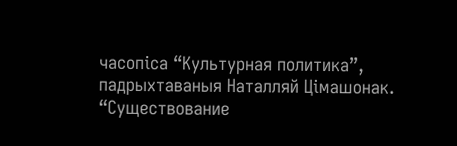часопіса “Культурная политика”, падрыхтаваныя Наталляй Цімашонак.
“Существование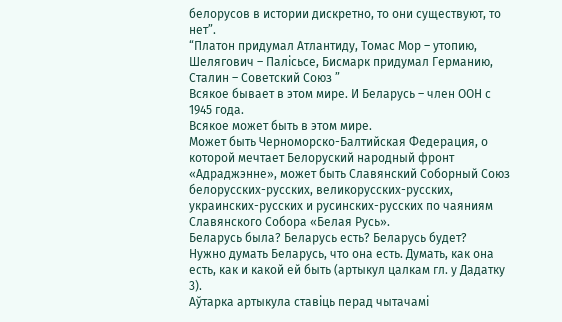белорусов в истории дискретно, то они существуют, то нет”.
“Платон придумал Атлантиду, Томас Мор – утопию, Шелягович – Палісьсе, Бисмарк придумал Германию, Сталин – Советский Союз ”
Всякое бывает в этом мире. И Беларусь – член ООН с 1945 года.
Всякое может быть в этом мире.
Может быть Черноморско-Балтийская Федерация, о которой мечтает Белоруский народный фронт «Адраджэнне», может быть Славянский Соборный Союз белорусских-русских, великорусских-русских, украинских-русских и русинских-русских по чаяниям Славянского Собора «Белая Русь».
Беларусь была? Беларусь есть? Беларусь будет?
Нужно думать Беларусь, что она есть. Думать, как она есть, как и какой ей быть (артыкул цалкам гл. у Дадатку 3).
Аўтарка артыкула ставіць перад чытачамі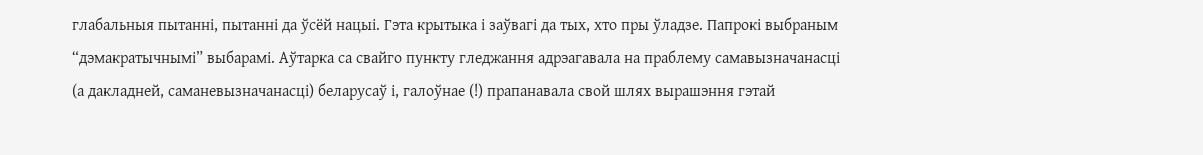глабальныя пытанні, пытанні да ўсёй нацыі. Гэта крытыка і заўвагі да тых, хто пры ўладзе. Папрокі выбраным “дэмакратычнымі” выбарамі. Аўтарка са свайго пункту гледжання адрэагавала на праблему самавызначанасці (а дакладней, саманевызначанасці) беларусаў і, галоўнае (!) прапанавала свой шлях вырашэння гэтай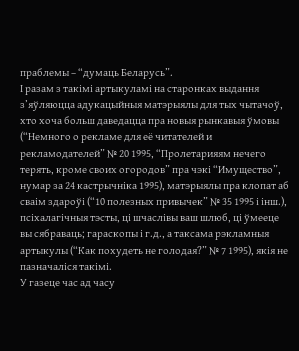праблемы – “думаць Беларусь”.
І разам з такімі артыкуламі на старонках выдання з’яўляюцца адукацыйныя матэрыялы для тых чытачоў, хто хоча больш даведацца пра новыя рынкавыя ўмовы (“Немного о рекламе для её читателей и рекламодателей” № 20 1995, “Пролетарияям нечего терять, кроме своих огородов” пра чэкi “Имущество”, нумар за 24 кастрычніка 1995), матэрыялы пра клопат аб сваім здароўі (“10 полезных привычек” № 35 1995 і інш.), псіхалагічныя тэсты, ці шчаслівы ваш шлюб, ці ўмееце вы сябраваць; гараскопы і г.д., а таксама рэкламныя артыкулы (“Как похудеть не голодая?” № 7 1995), якія не пазначаліся такімі.
У газеце час ад часу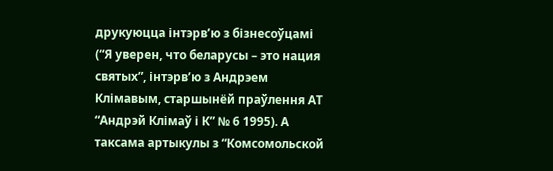друкуюцца інтэрв’ю з бізнесоўцамі (“Я уверен, что беларусы – это нация святых”, інтэрв’ю з Андрэем Клімавым, старшынёй праўлення АТ “Андрэй Клімаў і К” № 6 1995). А таксама артыкулы з “Комсомольской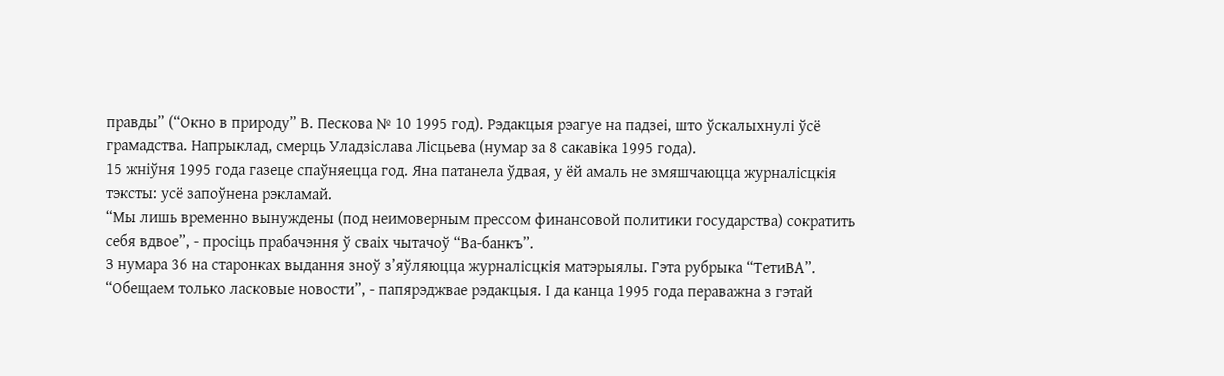правды” (“Окно в природу” В. Пескова № 10 1995 год). Рэдакцыя рэагуе на падзеі, што ўскалыхнулі ўсё грамадства. Напрыклад, смерць Уладзіслава Лісцьева (нумар за 8 сакавіка 1995 года).
15 жніўня 1995 года газеце спаўняецца год. Яна патанела ўдвая, у ёй амаль не змяшчаюцца журналісцкія тэксты: усё запоўнена рэкламай.
“Мы лишь временно вынуждены (под неимоверным прессом финансовой политики государства) сократить себя вдвое”, - просіць прабачэння ў сваіх чытачоў “Ва-банкъ”.
З нумара 36 на старонках выдання зноў з’яўляюцца журналісцкія матэрыялы. Гэта рубрыка “ТетиВА”. “Обещаем только ласковые новости”, - папярэджвае рэдакцыя. І да канца 1995 года пераважна з гэтай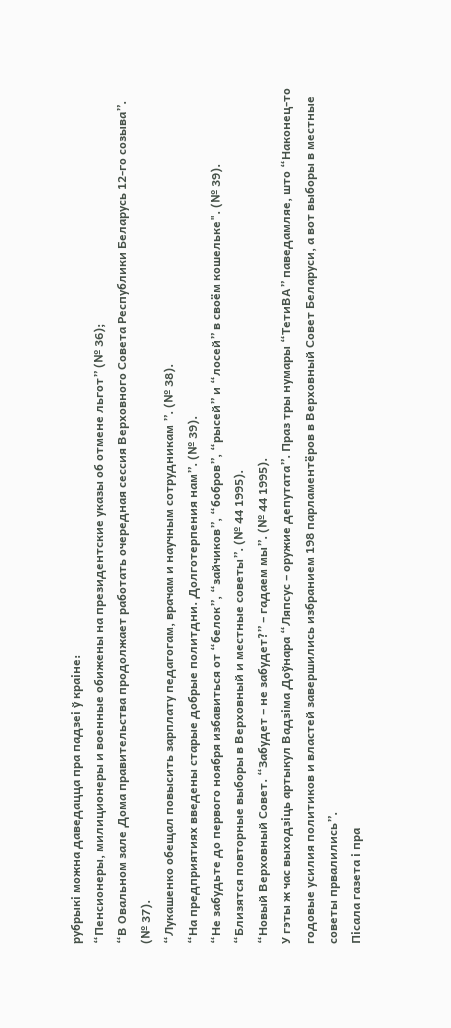рубрыкі можна даведацца пра падзеі ў краіне:
“Пенсионеры, милиционеры и военные обижены на президентские указы об отмене льгот” (№ 36);
“В Овальном зале Дома правительства продолжает работать очередная сессия Верховного Совета Республики Беларусь 12-го созыва”. (№ 37).
“Лукашенко обещал повысить зарплату педагогам, врачам и научным сотрудникам ”. (№ 38).
“На предприятиях введены старые добрые политдни. Долготерпения нам”. (№ 39).
“Не забудьте до первого ноября избавиться от “белок”, “зайчиков”, “бобров”, “рысей” и “лосей” в своём кошельке". (№ 39).
“Близятся повторные выборы в Верховный и местные советы”. (№ 44 1995).
“Новый Верховный Совет. “Забудет – не забудет?” – гадаем мы”. (№ 44 1995).
У гэты ж час выходзіць артыкул Вадзіма Доўнара “Ляпсус – оружие депутата”. Праз тры нумары “ТетиВА” паведамляе, што “Наконец-то годовые усилия политиков и властей завершились избранием 198 парламентёров в Верховный Совет Беларуси, а вот выборы в местные советы првалились”.
Пісала газета і пра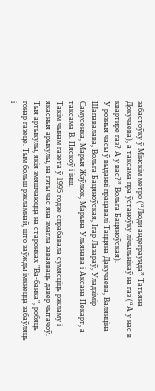забастоўку ў Мінскім метро (“Люди андеграунда” Татьяна Докучаева), а таксама пра ўстаноўку лічыльнікаў на газ (“А у нас в квартире газ? А у вас?” Вольга Бацяноўская).
У розныя часы ў выданні працавалі Таццяна Дакучаева, Валянціна Шапавалава, Вольга Бацяноўская, Ігар Лазараў, Уладзімір Самусенка, Марыя Жэўлюк, Марына Ульянава і Аксана Пекарт, а таксама В. Пяскоў і інш.
Такім чынам газета ў 1995 годзе спрабавала сумясціць рэкламу і якасныя арыкулы, на гэты час яна змагла заваяваць давер чытачоў. Тыя артыкулы, якія змяшчаюцца на старонках "Ва-банка", робяць гонар газеце. Тым больш рэкламнай, што заўжды імкнецца забаўляць і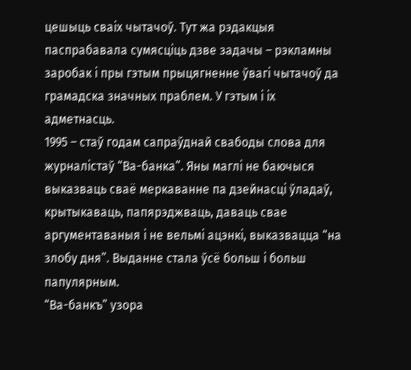цешыць сваіх чытачоў. Тут жа рэдакцыя паспрабавала сумясціць дзве задачы – рэкламны заробак і пры гэтым прыцягненне ўвагі чытачоў да грамадска значных праблем. У гэтым і іх адметнасць.
1995 – стаў годам сапраўднай свабоды слова для журналістаў “Ва-банка”. Яны маглі не баючыся выказваць сваё меркаванне па дзейнасці ўладаў, крытыкаваць, папярэджваць, даваць свае аргументаваныя і не вельмі ацэнкі, выказвацца “на злобу дня”. Выданне стала ўсё больш і больш папулярным.
“Ва-банкъ” узора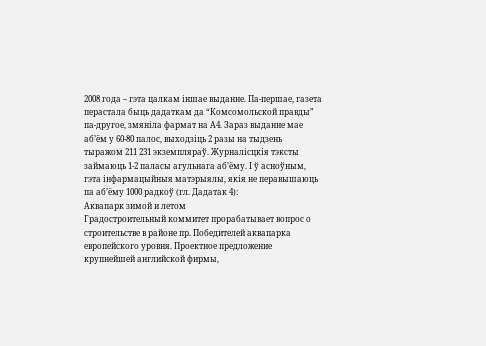2008 года – гэта цалкам іншае выданне. Па-першае, газета перастала быць дадаткам да “Комсомольской правды” па-другое, змяніла фармат на А4. Зараз выданне мае аб’ём у 60-80 палос, выходзіць 2 разы на тыдзень тыражом 211 231 экземпляраў. Журналісцкія тэксты займаюць 1-2 паласы агульнага аб’ёму. І ў асноўным, гэта інфармацыйныя матэрыялы, якія не перавышаюць па аб’ёму 1000 радкоў (гл. Дадатак 4):
Аквапарк зимой и летом
Градостроительный коммитет прорабатывает вопрос о строительстве в районе пр. Победителей аквапарка европейского уровня. Проектное предложение крупнейшей английской фирмы,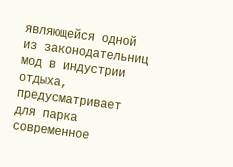являющейся одной из законодательниц мод в индустрии отдыха, предусматривает для парка современное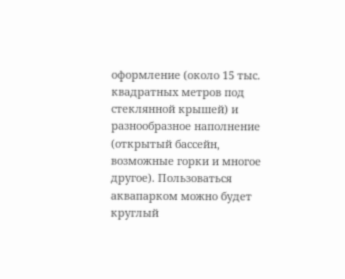оформление (около 15 тыс. квадратных метров под стеклянной крышей) и разнообразное наполнение (открытый бассейн, возможные горки и многое другое). Пользоваться аквапарком можно будет круглый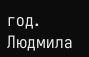год.
Людмила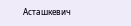Асташкевич